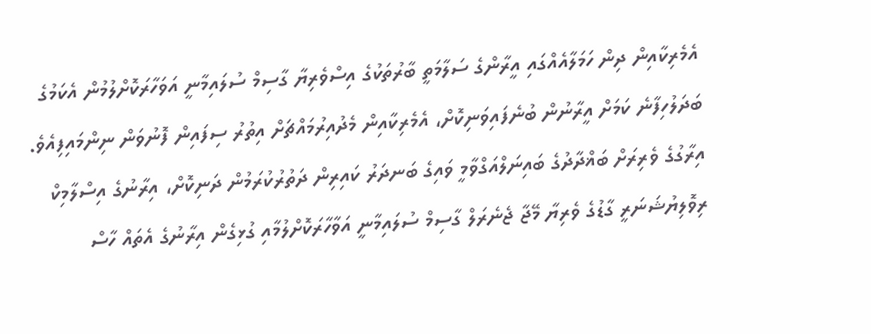އެމެރިކާއިން ދިން ހަމަލާއެއްގައި އީރާންގެ ސަލާމަތީ ބާރުތަކުގެ އިސްވެރިޔާ ގާސިމް ސުލައިމާނީ އަވަހާރަކޮށްލުމުން އެކަމުގެ ބަދަލުހިފާނެ ކަމަށް އީރާނުން ބުނެފައިވަނިކޮށް، އެމެރިކާއިން މެދުއިރުމައްޗަށް އިތުރު ސިފައިން ފޮނުވަން ނިންމައިފިއެވެ.
އިރާގުގެ ވެރިރަށް ބަޣްދާދުގެ ބައިނަލްއަގްވާމީ ވައިގެ ބަނދަރު ކައިރިން ދަތުރުކުރަމުން ދަނިކޮށް، އިރާނުގެ އިސްލާމިކް ރިވޮލިޔުޝަނަރީ ގާޑުގެ ވެރިޔާ މޭޖާ ޖެނެރަލް ގާސިމް ސުލައިމާނީ އަވާހާރަކޮށްލުމާއި ގުޅިގެން އިރާނުގެ އެތައް ހާސް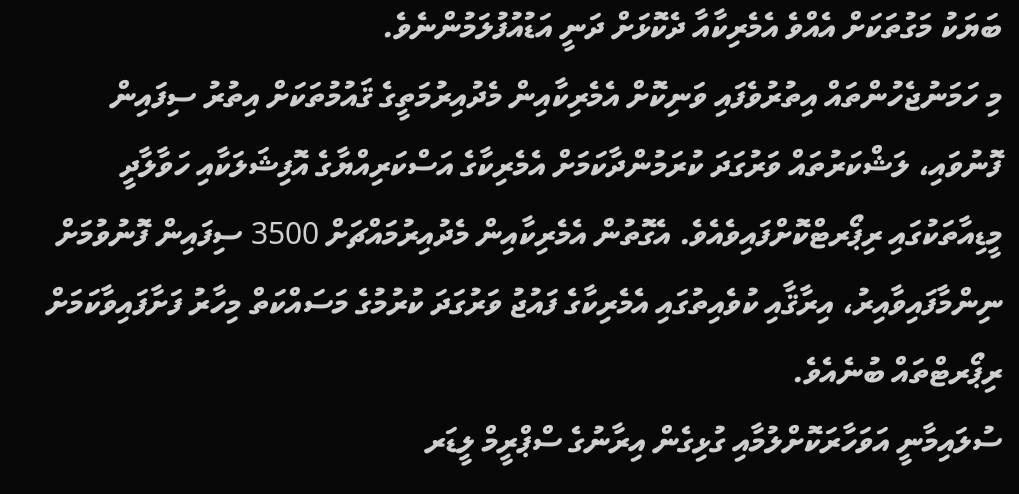ބަޔަކު މަގުތަކަށް އެއްވެ އެމެރިކާއާ ދެކޮޅަށް ދަނީ އަޑުއުފުލަމުންނެވެ.
މި ހަމަނުޖެހުންތައް އިތުރުވެފައި ވަނިކޮށް އެމެރިކާއިން މެދުއިރުމަތީގެ ޤައުމުތަކަށް އިތުރު ސިފައިން ފޮނުވައި، ލަޝްކަރުތައް ވަރުގަދަ ކުރަމުންދާކަމަށް އެމެރިކާގެ އަސްކަރިއްޔާގެ އޮފިޝަލަކާއި ހަވާލާދީ މީޑިއާތަކުގައި ރިޕޯރޓްކޮށްފައިވެއެވެ. އެގޮތުން އެމެރިކާއިން މެދުއިރުމައްޗަށް 3500 ސިފައިން ފޮނުވުމަށް ނިންމާފައިވާއިރު، އިރާޤާއި ކުވެއިތުގައި އެމެރިކާގެ ފައުޖު ވަރުގަދަ ކުރުމުގެ މަސައްކަތް މިހާރު ފަށާފައިވާކަމަށް ރިޕޯރޓްތައް ބުނެއެވެ.
ސުލައިމާނީ އަވަހާރަކޮށްލުމާއި ގުޅިގެން އިރާނުގެ ސްޕްރީމް ލީޑަރ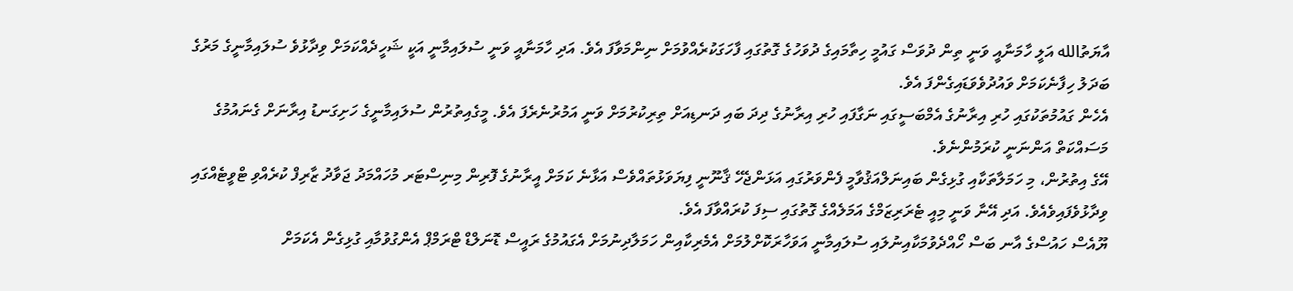އާޔަތުالله އަލީ ހާމަނާއީ ވަނީ ތިން ދުވަސް ގައުމީ ހިތާމައިގެ ދުވަހުގެ ގޮތުގައި ފާހަގަކުރެއްވުމަށް ނިންމަވާފަ އެވެ. އަދި ހާމަނާއީ ވަނީ ސުލައިމާނީ އަކީ ޝަހީދެއްކަމަށް ވިދާޅުވެ ސުލައިމާނީގެ މަރުގެ ބަދަލު ހިފާނެކަމަށް ވައުދުވެވަޑައިގެންފަ އެވެ.
އެހެން ގައުމުތަކުގައި ހުރި އިރާނުގެ އެމްބަސީގައި ނަގާފައި ހުރި އިރާނުގެ ދިދަ ބައި ދަނޑިއަށް ތިރިކުރުމަށް ވަނީ އަމުރުނެރެފަ އެވެ. މީގެއިތުރުން ސުލައިމާނީގެ ހަށިގަނޑު އިރާނަށް ގެނައުމުގެ މަސައްކަތް އަންނަނީ ކުރަމުންނެވެ.
އޭގެ އިތުރުން، މި ހަމަލާތަކާއި ގުޅިގެން ބައިނަލްއަޤުވާމީ ފެންވަރުގައި އަޅަންޖެހޭ ޤާނޫނީ ފިޔަވަޅުތައްވެސް އަޅާނެ ކަމަށް އީރާނުގެ ފޮރިން މިނިސްޓަރ މުހައްމަދު ޖަވާދު ޒާރިފް ކުރެއްވި ޓްވީޓެއްގައި ވިދާޅުވެފައިވެއެވެ. އަދި އޭނާ ވަނީ މިއީ ޓެރަރިޒަމްގެ އަމަލެއްގެ ގޮތުގައި ސިފަ ކުރައްވާފަ އެވެ.
ޔޫއެސް ހައުސްގެ އާނ ބަސް ހޯއްދެވުމަކާއިނުލައި ސުލައިމާނީ އަވަހާރަކޮށްލުމަށް އެމެރިކާއިން ހަމަލާދިނުމަށް އެގައުމުގެ ރައީސް ޑޮނަލްޑް ޓްރަމްޕް އެންގުވުމާއި ގުޅިގެން އެކަމަށް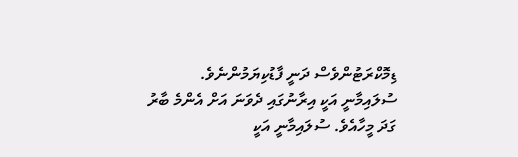ޑިމޮކްރަޓުންވެސް ދަނީ ފާޑުކިޔަމުންނެވެ.
ސުލައިމާނީ އަކީ އިރާނުގައި ދެވަނަ އަށް އެންމެ ބާރު ގަދަ މީހާއެވެ. ސުލައިމާނީ އަކީ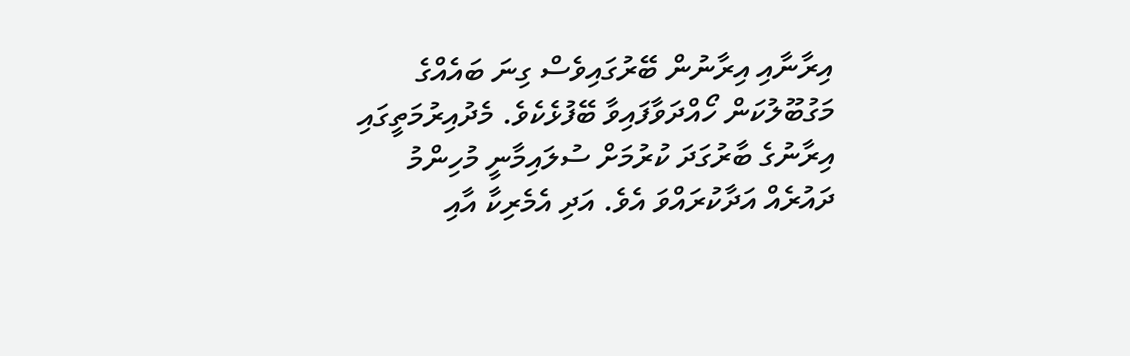އިރާނާއި އިރާނުން ބޭރުގައިވެސް ގިނަ ބައެއްގެ މަގުބޫލުކަން ހޯއްދަވާފައިވާ ބޭފުޅެކެވެ. މެދުއިރުމަތީގައި އިރާނުގެ ބާރުގަދަ ކުރުމަށް ސުލައިމާނީ މުހިންމު ދައުރެއް އަދާކުރައްވަ އެވެ. އަދި އެމެރިކާ އާއި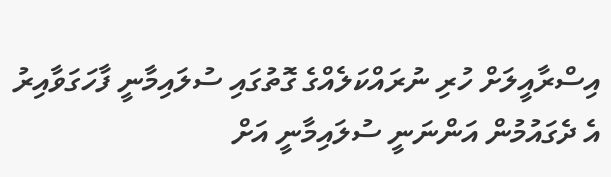އިސްރާއީލަށް ހުރި ނުރައްކަލެއްގެ ގޮތުގައި ސުލައިމާނީ ފާހަގަވާއިރު އެ ދެގައުމުން އަންނަނީ ސުލައިމާނީ އަށް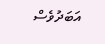އަބަދުވެސް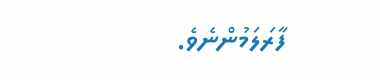ފާރަލަމުންނެވެ.